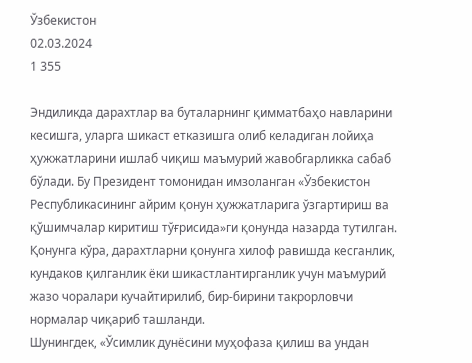Ўзбекистон
02.03.2024
1 355

Эндиликда дарахтлар ва буталарнинг қимматбаҳо навларини кесишга, уларга шикаст етказишга олиб келадиган лойиҳа ҳужжатларини ишлаб чиқиш маъмурий жавобгарликка сабаб бўлади. Бу Президент томонидан имзоланган «Ўзбекистон Республикасининг айрим қонун ҳужжатларига ўзгартириш ва қўшимчалар киритиш тўғрисида»ги қонунда назарда тутилган.
Қонунга кўра, дарахтларни қонунга хилоф равишда кесганлик, кундаков қилганлик ёки шикастлантирганлик учун маъмурий жазо чоралари кучайтирилиб, бир-бирини такрорловчи нормалар чиқариб ташланди.
Шунингдек, «Ўсимлик дунёсини муҳофаза қилиш ва ундан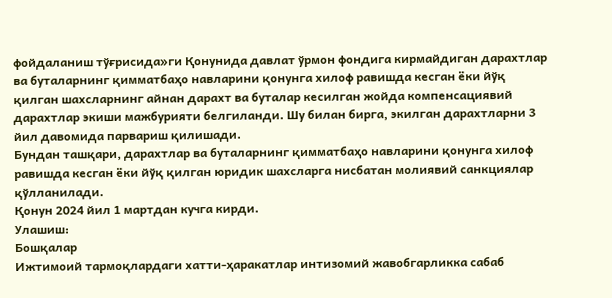фойдаланиш тўғрисида»ги Қонунида давлат ўрмон фондига кирмайдиган дарахтлар ва буталарнинг қимматбаҳо навларини қонунга хилоф равишда кесган ёки йўқ қилган шахсларнинг айнан дарахт ва буталар кесилган жойда компенсациявий дарахтлар экиши мажбурияти белгиланди. Шу билан бирга, экилган дарахтларни 3 йил давомида парвариш қилишади.
Бундан ташқари, дарахтлар ва буталарнинг қимматбаҳо навларини қонунга хилоф равишда кесган ёки йўқ қилган юридик шахсларга нисбатан молиявий санкциялар қўлланилади.
Қонун 2024 йил 1 мартдан кучга кирди.
Улашиш:
Бошқалар
Ижтимоий тармоқлардаги хатти-ҳаракатлар интизомий жавобгарликка сабаб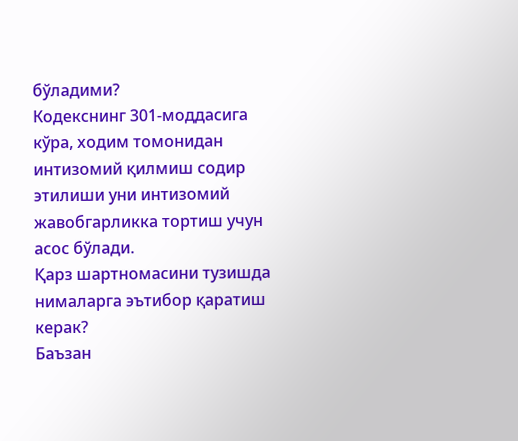бўладими?
Кодекснинг 301-моддасига кўра, ходим томонидан интизомий қилмиш содир этилиши уни интизомий жавобгарликка тортиш учун асос бўлади.
Қарз шартномасини тузишда нималарга эътибор қаратиш керак?
Баъзан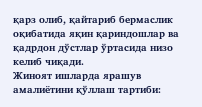қарз олиб, қайтариб бермаслик оқибатида яқин қариндошлар ва қадрдон дўстлар ўртасида низо келиб чиқади.
Жиноят ишларда ярашув амалиётини қўллаш тартиби: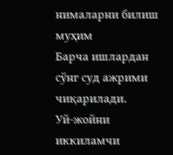нималарни билиш муҳим
Барча ишлардан сўнг суд ажрими чиқарилади.
Уй-жойни иккиламчи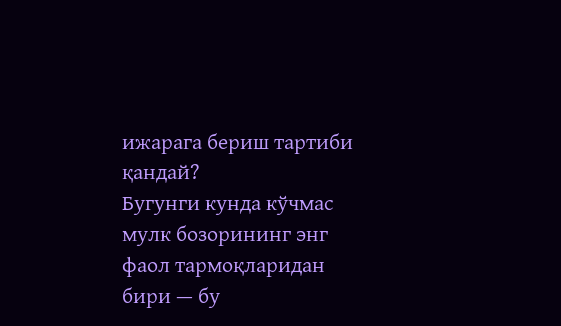ижарага бериш тартиби қандай?
Бугунги кунда кўчмас мулк бозорининг энг фаол тармоқларидан бири — бу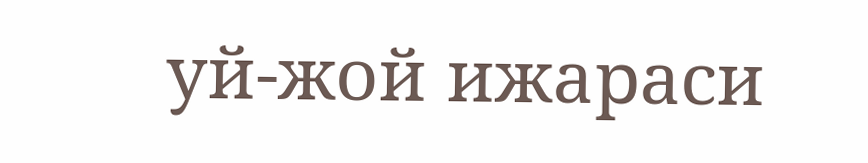уй-жой ижараси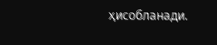ҳисобланади.